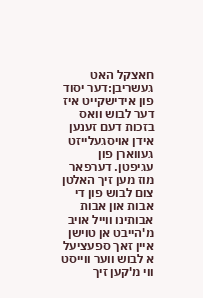חאצקל האט געשריבן:דער יסוד פון אידישקייט איז דער לבוש וואס בזכות דעם זענען אידן אויסגעלייזט געווארן פון עגיפטן. דערפאר מוז מען זיך האלטן צום לבוש פון די אבות און אבות אבותינו ווייל אויב מ'הייבט אן טוישן איין זאך ספעציעל א לבוש ווער ווייסט ווי מ'קען זיך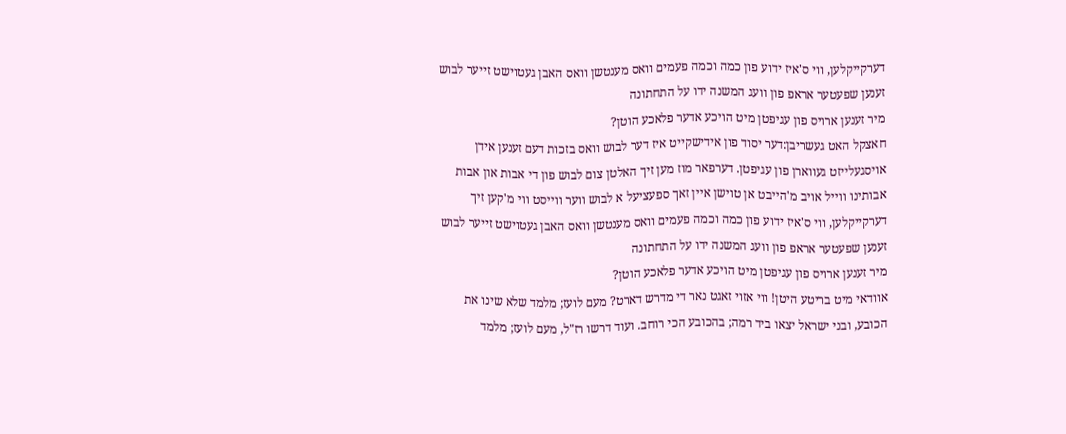דערקייקלען, ווי ס'איז ידוע פון כמה וכמה פעמים וואס מענטשן וואס האבן געטוישט זייער לבוש זענען שפעטער אראפ פון וועג המשנה ידו על התחתונה
מיר זענען ארויס פון עגיפטן מיט הויכע אדער פלאכע הוטן?
חאצקל האט געשריבן:דער יסוד פון אידישקייט איז דער לבוש וואס בזכות דעם זענען אידן אויסגעלייזט געווארן פון עגיפטן. דערפאר מוז מען זיך האלטן צום לבוש פון די אבות און אבות אבותינו ווייל אויב מ'הייבט אן טוישן איין זאך ספעציעל א לבוש ווער ווייסט ווי מ'קען זיך דערקייקלען, ווי ס'איז ידוע פון כמה וכמה פעמים וואס מענטשן וואס האבן געטוישט זייער לבוש זענען שפעטער אראפ פון וועג המשנה ידו על התחתונה
מיר זענען ארויס פון עגיפטן מיט הויכע אדער פלאכע הוטן?
אוודאי מיט בריטע היטן! ווי אזוי זאגט נאר די מדרש דארט? מעם לועז; מלמד שלא שינו את הכובע, ובני ישראל יצאו ביד רמה; בהכובע הכי רוחב. ועוד דרשו רז"ל, מעם לועז; מלמד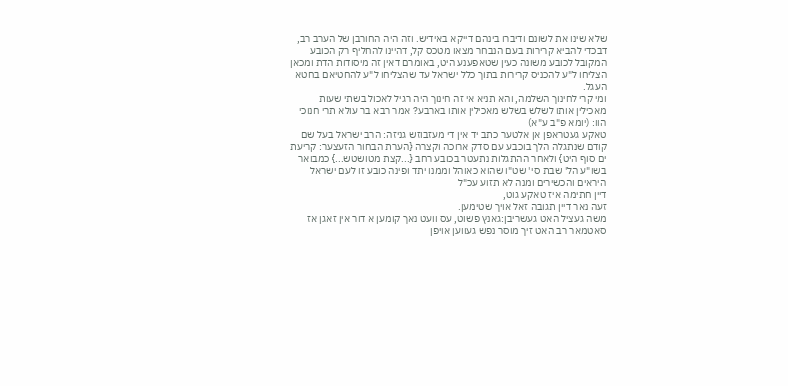שלא שינו את לשונם ודיברו בינהם דייקא באידיש. וזה היה החורבן של הערב רב, דבכדי להביא קרירות בעם הנבחר מצאו מטכס קל, דהיינו להחליף רק הכובע המקובל לכובע משונה כעין שטאפענע היט, באומרם דאין זה מיסודות הדת ומכאן הצליחו ל"ע להכניס קרירות בתוך כלל ישראל עד שהצליחו ל"ע להחטיאם בחטא העגל.
ומי קרי לחינוך השלמה, והא תניא אי זה חינוך היה רגיל לאכול בשתי שעות מאכילין אותו לשלש בשלש מאכילין אותו בארבע? אמר רבא בר עולא תרי חנוכי הוו: (יומא פ"ב ע"א)
טאקע געטראפן אן אלטער כתב יד אין די מעזבוזש גניזה: הרב ישראל בעל שם קודם שנתגלה הלך בוכבע עם סדק ארוכה וקצרה {הערת הבחור הזעצער: קריעת ים סוף היט} ולאחר ההתגלות נתעטר בכובע רחב {...קצת מטושטש...} כמבואר בשו"ע הל' שבת סי' שט"ו שהוא כאוהל וממנו יתד ופינה כובע זו לעם ישראל היראים והכשירים ומנה לא תזוע עכ"ל
דיין חתימה איז טאקע גוט,
זעה נאר דיין תגובה זאל אויך שטימען.
משה געציל האט געשריבן:גאנץ פשוט, עס וועט נאך קומען א דור אין זאגן אז סאטמאר רב האט זיך מוסר נפש געווען אויפן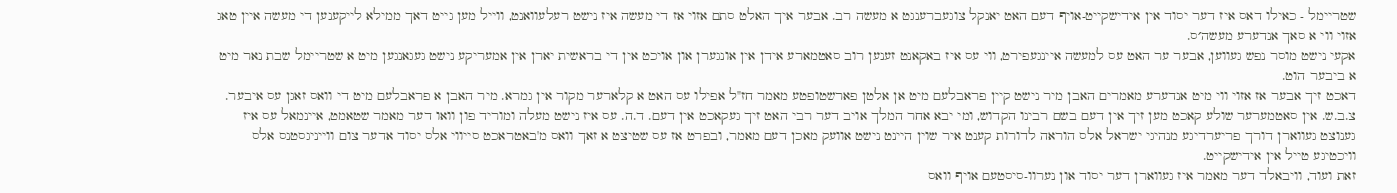שטריימל - כאילו דאס איז דער יסוד אין אידישקייט-אויף דעם האט יאנקל צוגעברענגט א מעשה רב. אבער איך האלט סתם אזוי אז די מעשה איז נישט רעלעוואנט, ווייל מען גייט דאך ממילא לייקענען די מעשה איין טאג אזוי ווי א סאך אנדערע מעשה׳ס.
אקעי נישט מוסר נפש געווען, אבער ער האט עס למעשה איינגעפירט, ווי עס איז באקאנט זענען רוב סאטמארע אידן אין אונגערן און אויכט אין די בראשית יארן אין אמעריקע נישט געגאנגען מיט א שטריימל שבת נאר מיט א ביבער הוט.
דאכט זיך אבער אז אזוי ווי מיט אנדערע מאמרים האבן מיר נישט קיין פראבלעם מיט אן אלטן פארשטופטע מאמר חז"ל אפילו עס האט א קלארער מקור אין גמרא. מיר האבן א פראבלעם מיט די וואס זאגן עס איבער.
צ.ב.ש. אין סאטמערער שולע קאכט מען זיך אין דעם בשם רבינו הקדוש, ומי יבא אחר המלך אויב דער רבי האט זיך געקאכט אין דעם. ד.ה. עס איז נישט מעלה ומוריד פון וואו דער מאמר שטאמט, איינמאל עס איז גענוצט געווארן דורך פריערדיגע מנהיגי ישראל אלס הוראה לדורות קענט איר שוין היינט נישט אוועק מאכן דעם מאמר, ובפרט אז עס שטיצט א זאך וואס מ'באטראכט סייווי אלס יסוד אדער צום ווייניגסטנס אלס וויכטיגע טייל אין אידישקייט.
זאת ועוד, וויבאלד דער מאמר איז געווארן דער יסוד און נערוו-סיסטעם אויף וואס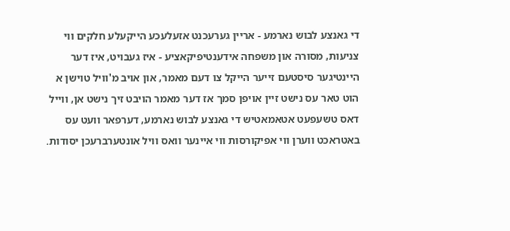די גאנצע לבוש נארמע - אריין גערעכנט אזעלעכע הייקעלע חלקים ווי צניעות, מסורה און משפחה אידענטיפיקאציע - איז געבויט, איז דער היינטיגער סיסטעם זייער הייקל צו דעם מאמר, און אויב מ'וויל טוישן א הוט טאר עס נישט זיין אויפן סמך אז דער מאמר הויבט זיך נישט אן, ווייל דאס טשעפעט אטאמאטיש די גאנצע לבוש נארמע, דערפאר וועט עס באטראכט ווערן ווי אפיקורסות ווי איינער וואס וויל אונטערברעכן יסודות.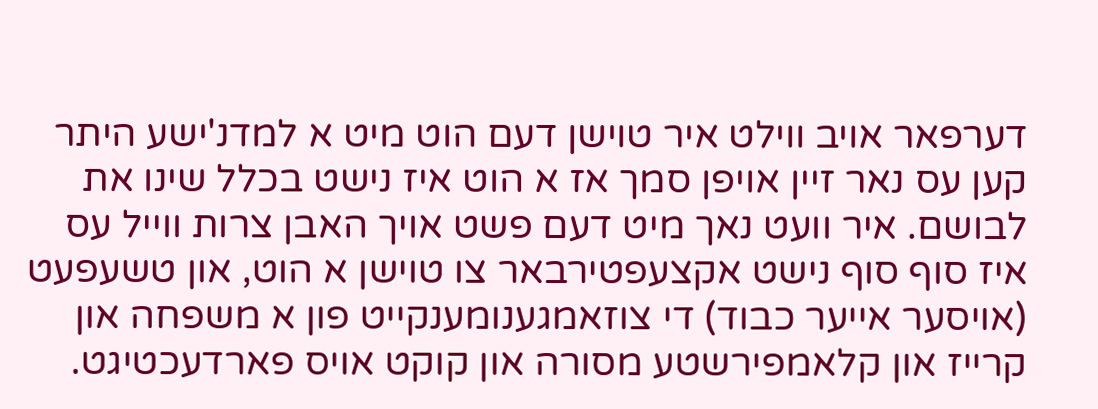דערפאר אויב ווילט איר טוישן דעם הוט מיט א למדנ'ישע היתר קען עס נאר זיין אויפן סמך אז א הוט איז נישט בכלל שינו את לבושם. איר וועט נאך מיט דעם פשט אויך האבן צרות ווייל עס איז סוף סוף נישט אקצעפטירבאר צו טוישן א הוט, און טשעפעט (אויסער אייער כבוד) די צוזאמגענומענקייט פון א משפחה און קרייז און קלאמפירשטע מסורה און קוקט אויס פארדעכטיגט.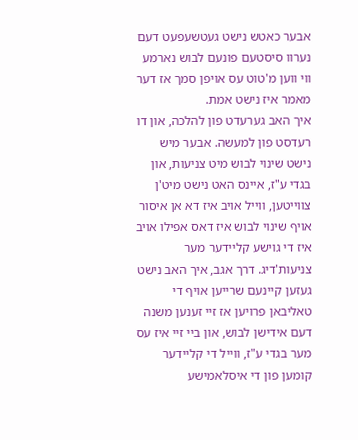אבער כאטש נישט געטשעפעט דעם נערוו סיסטעם פונעם לבוש נארמע ווי ווען מ'טוט עס אויפן סמך אז דער מאמר איז נישט אמת.
איך האב גערעדט פון להלכה, און דו רעדסט פון למעשה. אבער מיש נישט שינוי לבוש מיט צניעות, און בגדי ע"ז, איינס האט נישט מיט'ן צווייטען, ווייל אויב איז דא אן איסור אויף שינוי לבוש איז דאס אפילו אויב איז די גוישע קליידער מער צניעות'דיג. דרך אגב, איך האב נישט געזען קיינעם שרייען אויף די טאליבאן פרויען אז זיי זענען משנה דעם אידישן לבוש, און ביי זיי איז עס מער בגדי ע"ז, ווייל די קליידער קומען פון די איסלאמישע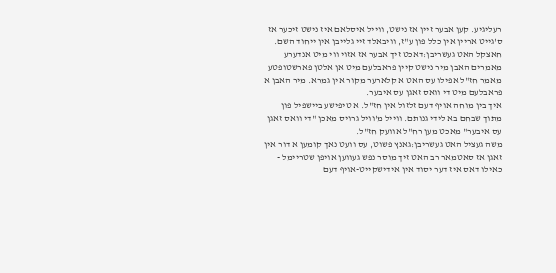רעליגיע. קען אבער זיין אז נישט, ווייל איסלאם איז נישט זיכער אז ס'גייט אריין אין כלל פון ע"ז, וויבאלד זיי גלייבן אין ייחוד השם.
חאצקל האט געשריבן:דאכט זיך אבער אז אזוי ווי מיט אנדערע מאמרים האבן מיר נישט קיין פראבלעם מיט אן אלטן פארשטופטע מאמר חז"ל אפילו עס האט א קלארער מקור אין גמרא. מיר האבן א פראבלעם מיט די וואס זאגן עס איבער.
איך בין מוחה אויף דעם זלזול אין חז"ל. א טיפישע ביישפיל פון מתוך שבחם בא לידי גנותם. ווייל מ'וויל גרויס מאכן "די וואס זאגן עס איבער" מאכט מען רח"ל אוועק חז"ל.
משה געציל האט געשריבן:גאנץ פשוט, עס וועט נאך קומען א דור אין זאגן אז סאטמאר רב האט זיך מוסר נפש געווען אויפן שטריימל - כאילו דאס איז דער יסוד אין אידישקייט-אויף דעם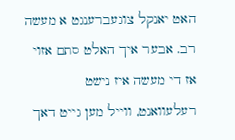האט יאנקל צוגעברענגט א מעשה רב. אבער איך האלט סתם אזוי אז די מעשה איז נישט רעלעוואנט, ווייל מען גייט דאך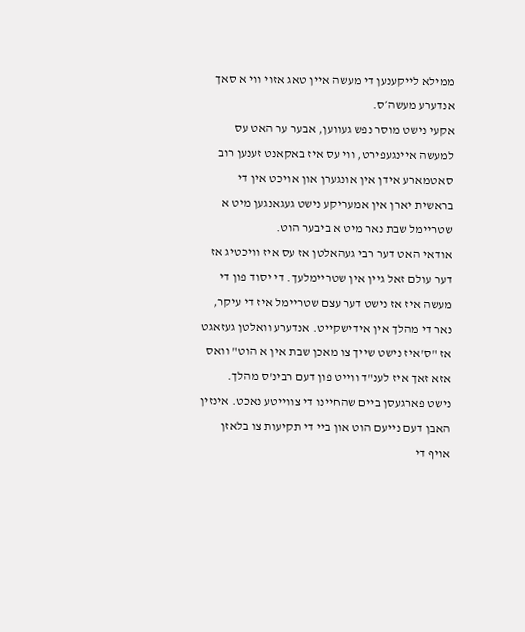ממילא לייקענען די מעשה איין טאג אזוי ווי א סאך אנדערע מעשה׳ס.
אקעי נישט מוסר נפש געווען, אבער ער האט עס למעשה איינגעפירט, ווי עס איז באקאנט זענען רוב סאטמארע אידן אין אונגערן און אויכט אין די בראשית יארן אין אמעריקע נישט געגאנגען מיט א שטריימל שבת נאר מיט א ביבער הוט.
אודאי האט דער רבי געהאלטן אז עס איז וויכטיג אז דער עולם זאל גיין אין שטריימלעך. די יסוד פון די מעשה איז אז נישט דער עצם שטריימל איז די עיקר, נאר די מהלך אין אידישקייט. אנדערע וואלטן געזאגט אז "ס'איז נישט שייך צו מאכן שבת אין א הוט" וואס אזא זאך איז לענ"ד ווייט פון דעם רבינ'ס מהלך.
נישט פארגעסן ביים שהחיינו די צווייטע נאכט. אינזין האבן דעם נייעם הוט און ביי די תקיעות צו בלאזן אויף די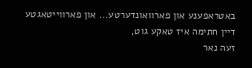באטראפענע און פארוואונדערטע... און פארווייטאגטע
דיין חתימה איז טאקע גוט,
זעה נאר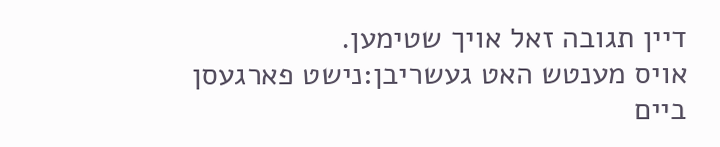דיין תגובה זאל אויך שטימען.
אויס מענטש האט געשריבן:נישט פארגעסן ביים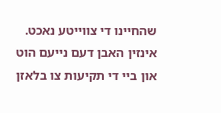שהחיינו די צווייטע נאכט. אינזין האבן דעם נייעם הוט און ביי די תקיעות צו בלאזן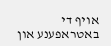אויף די באטראפענע און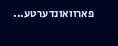פארוואונדערטע...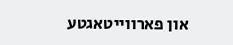און פארווייטאגטע